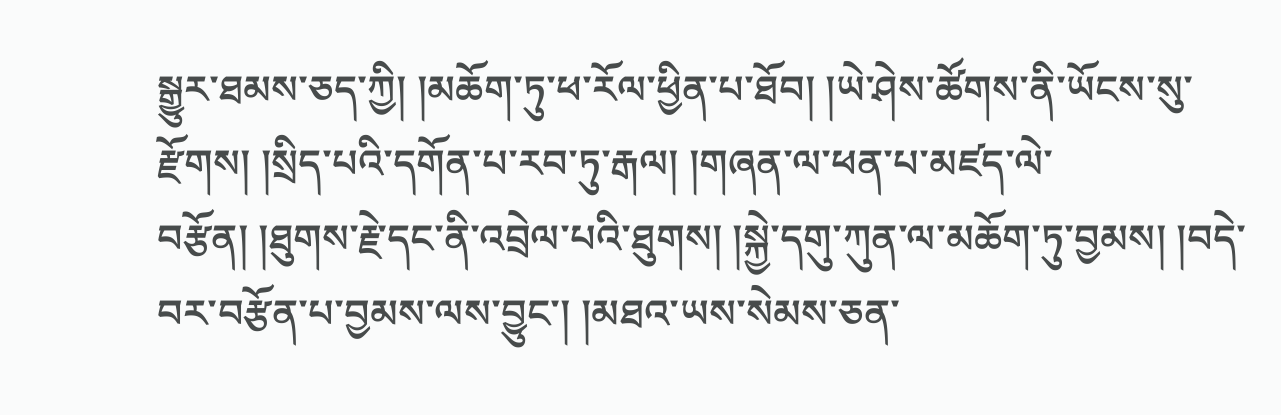སྒྱུར་ཐམས་ཅད་ཀྱི། །མཆོག་ཏུ་ཕ་རོལ་ཕྱིན་པ་ཐོབ། །ཡེ་ཤེས་ཚོགས་ནི་ཡོངས་སུ་རྫོགས། །སྲིད་པའི་དགོན་པ་རབ་ཏུ་རྒལ། །གཞན་ལ་ཕན་པ་མཛད་ལེ་བརྩོན། །ཐུགས་རྗེ་དང་ནི་འབྲེལ་པའི་ཐུགས། །སྐྱེ་དགུ་ཀུན་ལ་མཆོག་ཏུ་བྱམས། །བདེ་བར་བརྩོན་པ་བྱམས་ལས་བྱུང་། །མཐའ་ཡས་སེམས་ཅན་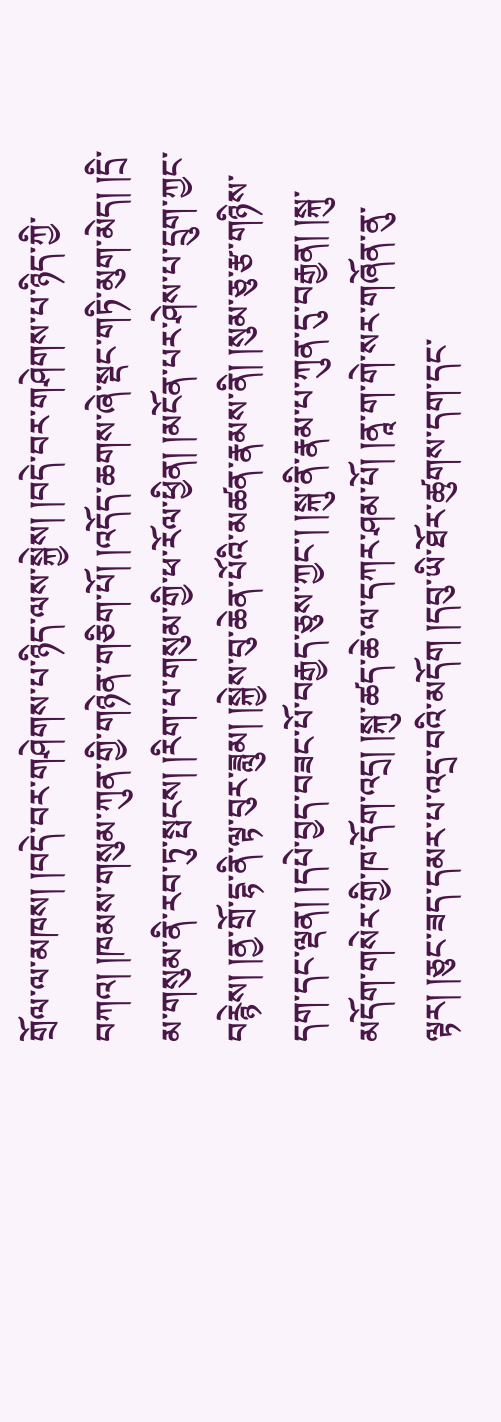གྲོལ་ལ་མཁས། །བདེ་བར་གཤེགས་པ་ཉིད་ལས་སྐྱེས། །བདེ་བར་གཤེགས་པ་ཉིད་ཀྱི་བཀའ། །ཁམས་གསུམ་ཀུན་གྱི་གཉེན་གཅིག་པོ། །འདོད་ཆགས་ཞེ་སྡང་གཏི་མུག་མེད། །དྲི་མ་གསུམ་ནི་རབ་ཏུ་སྤངས། །རིག་པ་གསུམ་གྱི་ཕ་རོལ་ཕྱིན། །མངོན་པར་ཤེས་པ་དྲུག་ཀྱང་བརྙེས། །ནྱ་གྲོ་དྷ་ནི་ལྟ་བུར་ཟླུམ། །སྐྱེས་བུ་ཆེན་པོའི་མཚན་རྣམས་ནི། །སུམ་ཅུ་རྩ་གཉིས་དག་དང་ལྡན། །དཔེ་བྱད་བཟང་པོ་བརྒྱད་ཅུས་ཀྱང་། །སྐུ་ནི་རྣམ་པ་ཀུན་དུ་བརྒྱན། །སྐུ་མདོག་གསེར་གྱི་ཁ་དོག་འདྲ། །སྐུ་ཚད་ཆེ་ལ་དཀར་ཤམ་པོ། །ནཱ་ག་གེ་སར་གཞོན་ནུ་ལྟར། །ཅུང་ཟད་དམར་པ་འདྲ་བའི་མདོག །དབུ་ཡི་ཐོར་ཚུགས་དག་དང་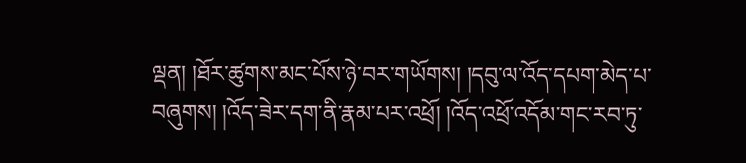ལྡན། །ཐོར་ཚུགས་མང་པོས་ཉེ་བར་གཡོགས། །དབུ་ལ་འོད་དཔག་མེད་པ་བཞུགས། །འོད་ཟེར་དག་ནི་རྣམ་པར་འཕྲོ། །འོད་འཕྲོ་འདོམ་གང་རབ་ཏུ་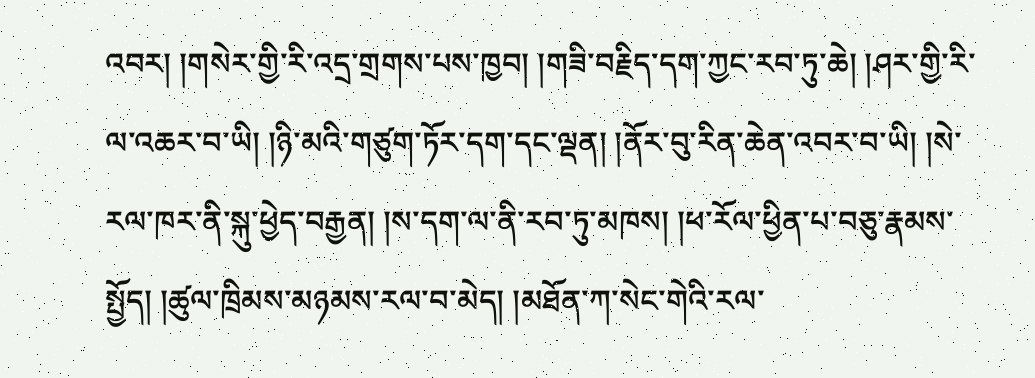འབར། །གསེར་གྱི་རི་འདྲ་གྲགས་པས་ཁྱབ། །གཟི་བརྗིད་དག་ཀྱང་རབ་ཏུ་ཆེ། །ཤར་གྱི་རི་ལ་འཆར་བ་ཡི། །ཉི་མའི་གཙུག་ཏོར་དག་དང་ལྡན། །ནོར་བུ་རིན་ཆེན་འབར་བ་ཡི། །སེ་རལ་ཁར་ནི་སྐུ་ཕྱེད་བརྒྱན། །ས་དག་ལ་ནི་རབ་ཏུ་མཁས། །ཕ་རོལ་ཕྱིན་པ་བཅུ་རྣམས་སྤྱོད། །ཚུལ་ཁྲིམས་མཉམས་རལ་བ་མེད། །མཐོན་ཀ་སེང་གེའི་རལ་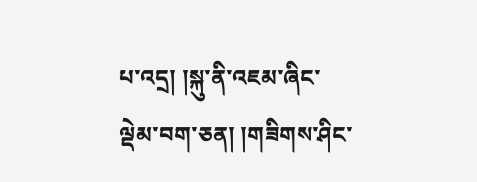པ་འདྲ། །སྐུ་ནི་འཇམ་ཞིང་ལྡེམ་བག་ཅན། །གཟིགས་ཤིང་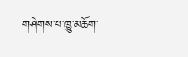གཤེགས་པ་ཁྱུ་མཆོག་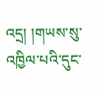འདྲ། །གཡས་སུ་འཁྱིལ་པའི་དུང་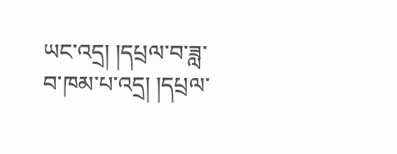ཡང་འདྲ། །དཔྲལ་བ་ཟླ་བ་ཁམ་པ་འདྲ། །དཔྲལ་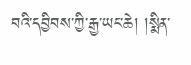བའི་དབྱིབས་ཀྱི་རྒྱ་ཡང་ཆེ། །སྨིན་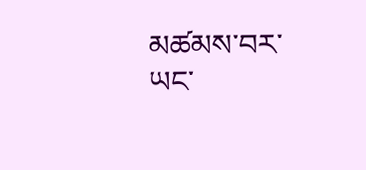མཚམས་བར་ཡང་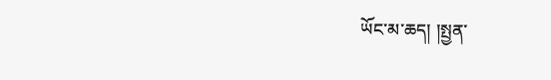ཡོང་མ་ཆད། །སྤྱན་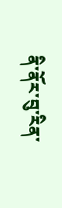ནི་ནོར་བུ་རིན་